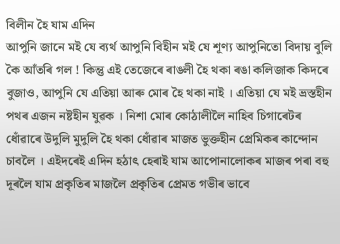বিলীন হৈ যাম এদিন
আপুনি জানে মই যে ব্যৰ্থ আপুনি বিহীন মই যে শূণ্য আপুনিতো বিদায় বুলি কৈ আঁতৰি গল ! কিন্তু এই তেজেৰে ৰাঙলী হৈ থকা ৰঙা কলিজাক কিদৰে বুজাও, আপুনি যে এতিয়া আৰু মোৰ হৈ থকা নাই । এতিয়া যে মই ভ্ৰস্তহীন পথৰ এজন নষ্টহীন যুৱক । নিশা মোৰ কোঠালীলৈ নাহিব চিগাৰেটৰ ধোঁৱাৰে উদুলি মুদুলি হৈ থকা ধোঁৱাৰ মাজত ভুক্তহীন প্ৰেমিকৰ কান্দোন চাবলৈ । এইদৰেই এদিন হঠাৎ হেৰাই যাম আপোনালোকৰ মাজৰ পৰা বহু দূৰলৈ যাম প্ৰকৃতিৰ মাজলৈ প্ৰকৃতিৰ প্ৰেমত গভীৰ ভাবে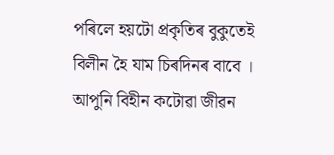পৰিলে হয়টো প্ৰকৃতিৰ বুকুতেই বিলীন হৈ যাম চিৰদিনৰ বাবে । আপুনি বিহীন কটোৱা জীৱন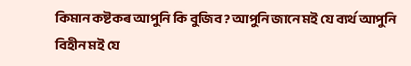কিমান কষ্টকৰ আপুনি কি বুজিব ? আপুনি জানে মই যে ব্যৰ্থ আপুনি বিহীন মই যে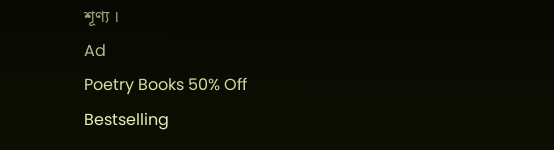শূণ্য ।
Ad
Poetry Books 50% Off
Bestselling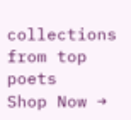collections from top poets
Shop Now →